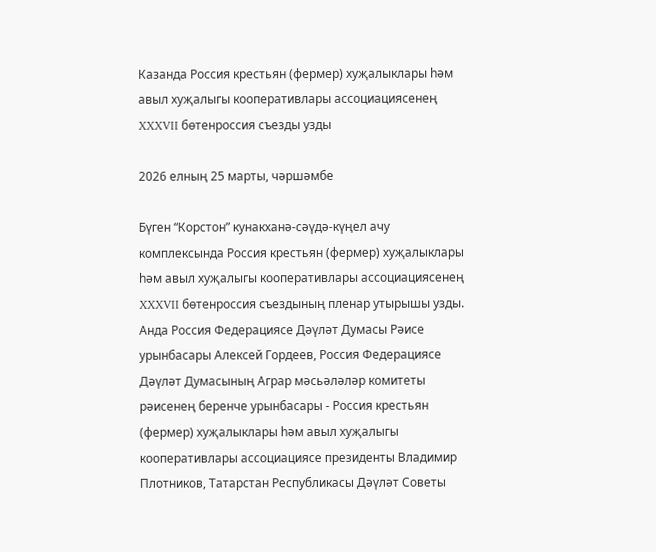Казанда Россия крестьян (фермер) хуҗалыклары һәм авыл хуҗалыгы кооперативлары ассоциациясенең XXXVII бөтенроссия съезды узды

2026 елның 25 марты, чәршәмбе

Бүген “Корстон” кунакханә-сәүдә-күңел ачу комплексында Россия крестьян (фермер) хуҗалыклары һәм авыл хуҗалыгы кооперативлары ассоциациясенең XXXVII бөтенроссия съездының пленар утырышы узды. Анда Россия Федерациясе Дәүләт Думасы Рәисе урынбасары Алексей Гордеев, Россия Федерациясе Дәүләт Думасының Аграр мәсьәләләр комитеты рәисенең беренче урынбасары - Россия крестьян (фермер) хуҗалыклары һәм авыл хуҗалыгы кооперативлары ассоциациясе президенты Владимир Плотников, Татарстан Республикасы Дәүләт Советы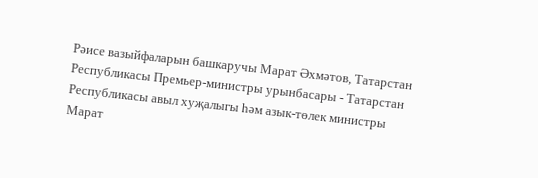Рәисе вазыйфаларын башкаручы Марат Әхмәтов, Татарстан Республикасы Премьер-министры урынбасары - Татарстан Республикасы авыл хуҗалыгы һәм азык-төлек министры Марат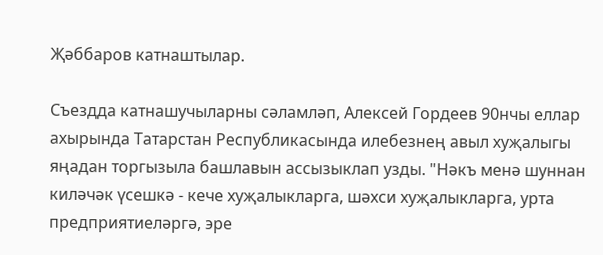Җәббаров катнаштылар.

Съездда катнашучыларны сәламләп, Алексей Гордеев 90нчы еллар ахырында Татарстан Республикасында илебезнең авыл хуҗалыгы яңадан торгызыла башлавын ассызыклап узды. "Нәкъ менә шуннан киләчәк үсешкә - кече хуҗалыкларга, шәхси хуҗалыкларга, урта предприятиеләргә, эре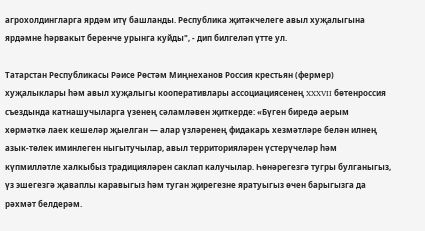агрохолдингларга ярдәм итү башланды. Республика җитәкчелеге авыл хуҗалыгына ярдәмне һәрвакыт беренче урынга куйды", - дип билгеләп үтте ул.

Татарстан Республикасы Рәисе Рөстәм Миңнеханов Россия крестьян (фермер) хуҗалыклары һәм авыл хуҗалыгы кооперативлары ассоциациясенең XXXVII бөтенроссия съездында катнашучыларга үзенең сәламләвен җиткерде: «Бүген биредә аерым хөрмәткә лаек кешеләр җыелган — алар үзләренең фидакарь хезмәтләре белән илнең азык-төлек иминлеген ныгытучылар, авыл территорияләрен үстерүчеләр һәм күпмилләтле халкыбыз традицияләрен саклап калучылар. Һөнәрегезгә тугры булганыгыз, үз эшегезгә җаваплы каравыгыз һәм туган җирегезне яратуыгыз өчен барыгызга да рәхмәт белдерәм.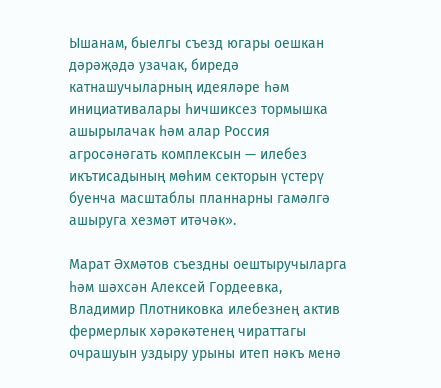Ышанам, быелгы съезд югары оешкан дәрәҗәдә узачак, биредә катнашучыларның идеяләре һәм инициативалары һичшиксез тормышка ашырылачак һәм алар Россия агросәнәгать комплексын — илебез икътисадының мөһим секторын үстерү буенча масштаблы планнарны гамәлгә ашыруга хезмәт итәчәк».

Марат Әхмәтов съездны оештыручыларга һәм шәхсән Алексей Гордеевка, Владимир Плотниковка илебезнең актив фермерлык хәрәкәтенең чираттагы очрашуын уздыру урыны итеп нәкъ менә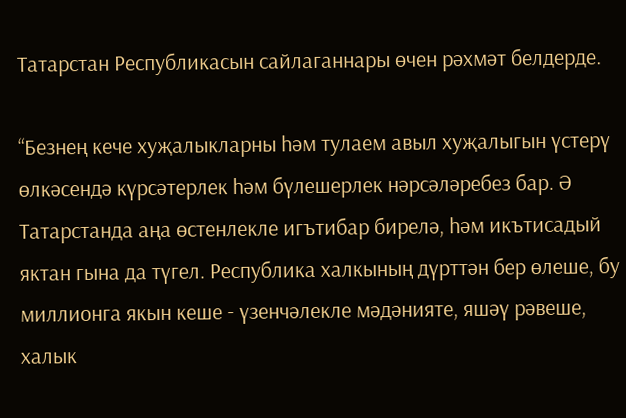Татарстан Республикасын сайлаганнары өчен рәхмәт белдерде.

“Безнең кече хуҗалыкларны һәм тулаем авыл хуҗалыгын үстерү өлкәсендә күрсәтерлек һәм бүлешерлек нәрсәләребез бар. Ә Татарстанда аңа өстенлекле игътибар бирелә, һәм икътисадый яктан гына да түгел. Республика халкының дүрттән бер өлеше, бу миллионга якын кеше - үзенчәлекле мәдәнияте, яшәү рәвеше, халык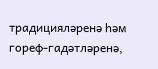традицияләренә һәм гореф-гадәтләренә,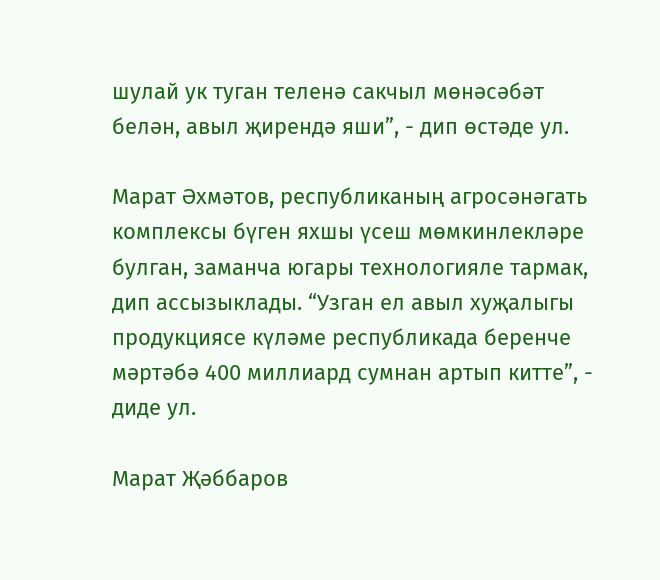шулай ук туган теленә сакчыл мөнәсәбәт белән, авыл җирендә яши”, - дип өстәде ул.

Марат Әхмәтов, республиканың агросәнәгать комплексы бүген яхшы үсеш мөмкинлекләре булган, заманча югары технологияле тармак, дип ассызыклады. “Узган ел авыл хуҗалыгы продукциясе күләме республикада беренче мәртәбә 400 миллиард сумнан артып китте”, - диде ул.

Марат Җәббаров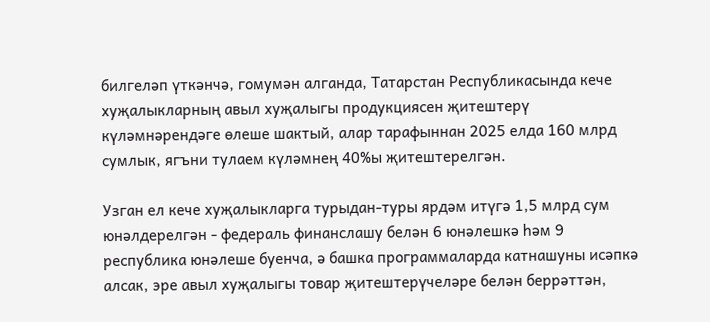билгеләп үткәнчә, гомумән алганда, Татарстан Республикасында кече хуҗалыкларның авыл хуҗалыгы продукциясен җитештерү күләмнәрендәге өлеше шактый, алар тарафыннан 2025 елда 160 млрд сумлык, ягъни тулаем күләмнең 40%ы җитештерелгән.

Узган ел кече хуҗалыкларга турыдан-туры ярдәм итүгә 1,5 млрд сум юнәлдерелгән - федераль финанслашу белән 6 юнәлешкә һәм 9 республика юнәлеше буенча, ә башка программаларда катнашуны исәпкә алсак, эре авыл хуҗалыгы товар җитештерүчеләре белән беррәттән,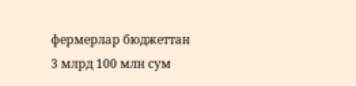фермерлар бюджеттан 3 млрд 100 млн сум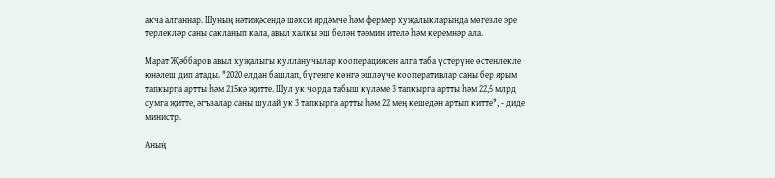акча алганнар. Шуның нәтиҗәсендә шәхси ярдәмче һәм фермер хуҗалыкларында мөгезле эре терлекләр саны сакланып кала, авыл халкы эш белән тәэмин ителә һәм керемнәр ала.

Марат Җәббаров авыл хуҗалыгы кулланучылар кооперациясен алга таба үстерүне өстенлекле юнәлеш дип атады. "2020 елдан башлап, бүгенге көнгә эшләүче кооперативлар саны бер ярым тапкырга артты һәм 215кә җитте. Шул ук чорда табыш күләме 3 тапкырга артты һәм 22,5 млрд сумга җитте, әгъзалар саны шулай ук 3 тапкырга артты һәм 22 мең кешедән артып китте", - диде министр.

Аның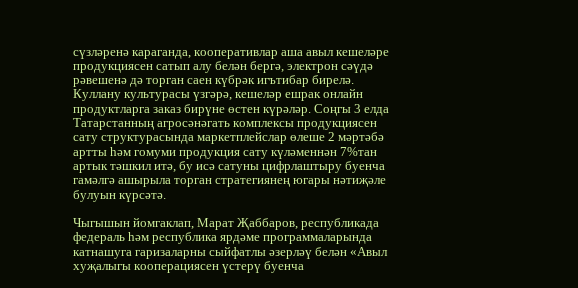сүзләренә караганда, кооперативлар аша авыл кешеләре продукциясен сатып алу белән бергә, электрон сәүдә рәвешенә дә торган саен күбрәк игътибар бирелә. Куллану культурасы үзгәрә, кешеләр ешрак онлайн продуктларга заказ бирүне өстен күрәләр. Соңгы 3 елда Татарстанның агросәнәгать комплексы продукциясен сату структурасында маркетплейслар өлеше 2 мәртәбә артты һәм гомуми продукция сату күләменнән 7%тан артык тәшкил итә, бу исә сатуны цифрлаштыру буенча гамәлгә ашырыла торган стратегиянең югары нәтиҗәле булуын күрсәтә.

Чыгышын йомгаклап, Марат Җаббаров, республикада федераль һәм республика ярдәме программаларында катнашуга гаризаларны сыйфатлы әзерләү белән «Авыл хуҗалыгы кооперациясен үстерү буенча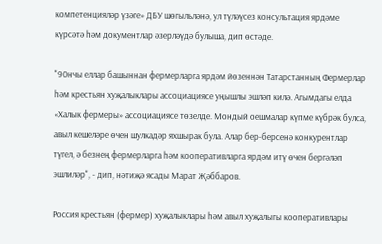компетенцияләр үзәге» ДБУ шөгыльләнә, ул түләүсез консультация ярдәме күрсәтә һәм документлар әзерләүдә булыша, дип өстәде.

"90нчы еллар башыннан фермерларга ярдәм йөзеннән Татарстанның Фермерлар һәм крестьян хуҗалыклары ассоциациясе уңышлы эшләп килә. Агымдагы елда «Халык фермеры» ассоциациясе төзелде. Мондый оешмалар күпме күбрәк булса, авыл кешеләре өчен шулкадәр яхшырак була. Алар бер-берсенә конкурентлар түгел, ә безнең фермерларга һәм кооперативларга ярдәм итү өчен бергәләп эшлиләр", - дип, нәтиҗә ясады Марат Җәббаров.

Россия крестьян (фермер) хуҗалыклары һәм авыл хуҗалыгы кооперативлары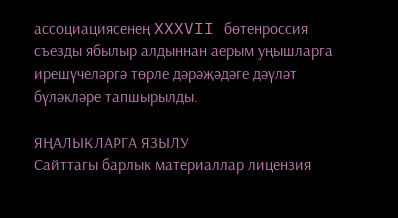ассоциациясенең XXXVII бөтенроссия съезды ябылыр алдыннан аерым уңышларга ирешүчеләргә төрле дәрәҗәдәге дәүләт бүләкләре тапшырылды.

ЯҢАЛЫКЛАРГА ЯЗЫЛУ
Сайттагы барлык материаллар лицензия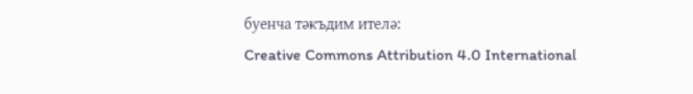буенча тәкъдим ителә:
Creative Commons Attribution 4.0 International